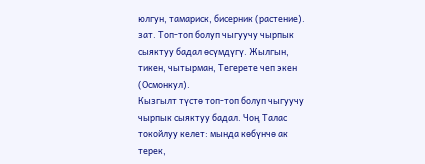юлгун, тамариск, бисерник (растение).
зат. Топ-топ болуп чыгуучу чырпык сыяктуу бадал өсүмдүгү. Жылгын, тикен, чытырман, Тегерете чеп экен (Осмонкул).
Кызгылт түстө топ-топ болуп чыгуучу чырпык сыяктуу бадал. Чоң Талас токойлуу келет: мында көбүнчө ак терек,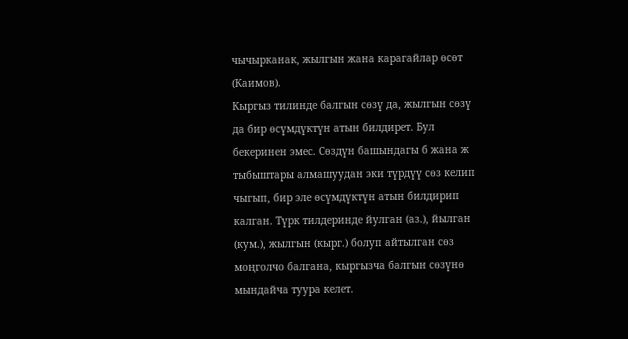чычырканак, жылгын жана карагайлар өсөт (Каимов).
Кыргыз тилинде балгын сөзү да, жылгын сөзү да бир өсүмдүктүн атын билдирет. Бул бекеринен эмес. Сөздүн башындагы б жана ж тыбыштары алмашуудан эки түрдүү сөз келип чыгып, бир эле өсүмдүктүн атын билдирип калган. Түрк тилдеринде йулган (аз.), йылган (кум.), жылгын (кырг.) болуп айтылган сөз моңголчо балгана, кыргызча балгын сөзүнө мындайча туура келет.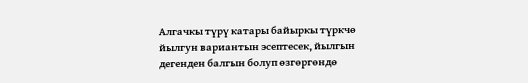Алгачкы түрү катары байыркы түркчө йылгун вариантын эсептесек, йылгын дегенден балгын болуп өзгөргөндө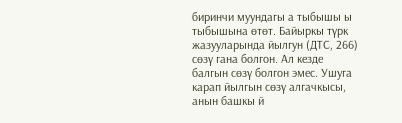биринчи муундагы а тыбышы ы тыбышына өтөт. Байыркы түрк жазууларында йылгун (ДТС, 266) сөзү гана болгон. Ал кезде балгын сөзү болгон эмес. Ушуга карап йылгын сөзү алгачкысы, анын башкы й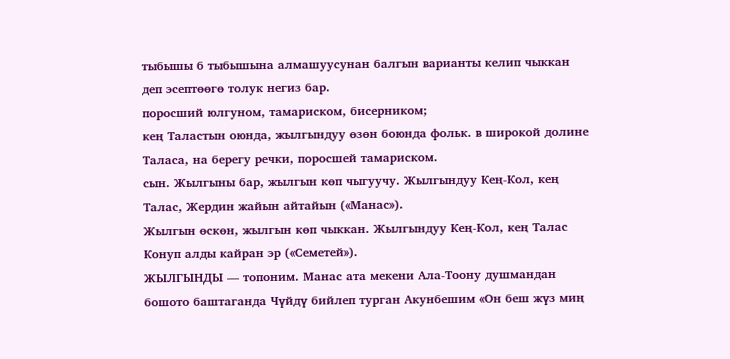тыбышы б тыбышына алмашуусунан балгын варианты келип чыккан деп эсептөөгө толук негиз бар.
поросший юлгуном, тамариском, бисерником;
кең Таластын оюнда, жылгындуу өзөн боюнда фольк. в широкой долине Таласа, на берегу речки, поросшей тамариском.
сын. Жылгыны бар, жылгын көп чыгуучу. Жылгындуу Кең-Кол, кең Талас, Жердин жайын айтайын («Манас»).
Жылгын өскөн, жылгын көп чыккан. Жылгындуу Кең-Кол, кең Талас Конуп алды кайран эр («Семетей»).
ЖЫЛГЫНДЫ — топоним. Манас ата мекени Ала-Тоону душмандан бошото баштаганда Чүйдү бийлеп турган Акунбешим «Он беш жүз миң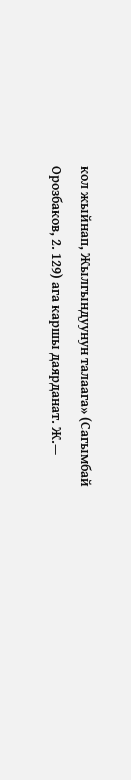кол жыйнап, Жылгындуунун талаага» (Сагымбай Орозбаков, 2. 129) ага каршы даярданат. Ж.—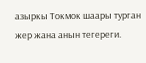азыркы Токмок шаары турган жер жана анын тегереги.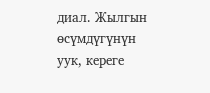диал. Жылгын өсүмдүгүнүн уук, кереге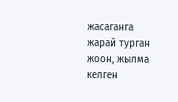жасаганга жарай турган жоон, жылма келген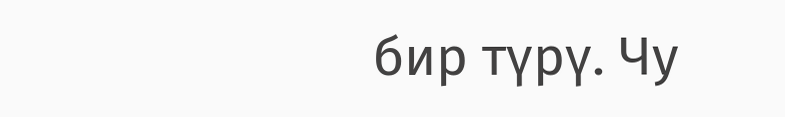бир түрү. Чу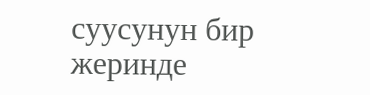суусунун бир жеринде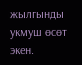жылгынды укмуш өсөт экен.